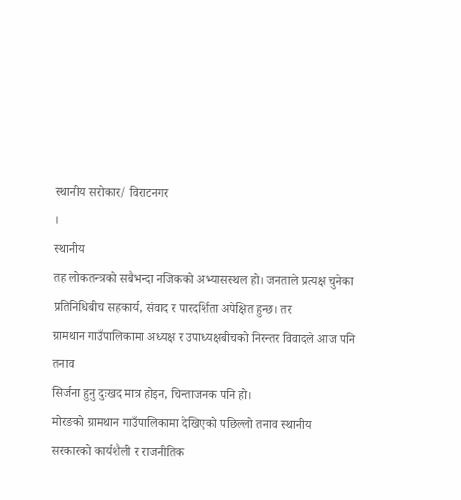स्थानीय सरोकार/ विराटनगर
।
स्थानीय
तह लोकतन्त्रको सबैभन्दा नजिकको अभ्यासस्थल हो। जनताले प्रत्यक्ष चुनेका
प्रतिनिधिबीच सहकार्य, संवाद र पारदर्शिता अपेक्षित हुन्छ। तर
ग्रामथान गाउँपालिकामा अध्यक्ष र उपाध्यक्षबीचको निरन्तर विवादले आज पनि तनाव
सिर्जना हुनु दुःखद मात्र होइन, चिन्ताजनक पनि हो।
मोरङको ग्रामथान गाउँपालिकामा देखिएको पछिल्लो तनाव स्थानीय
सरकारको कार्यशैली र राजनीतिक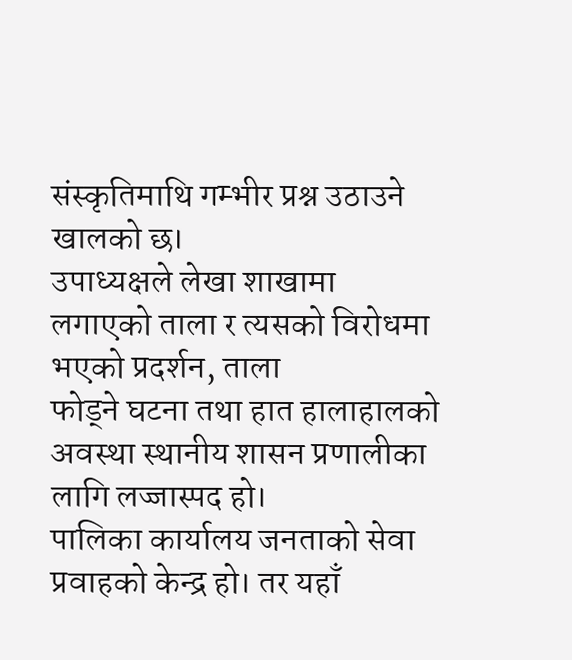संस्कृतिमाथि गम्भीर प्रश्न उठाउने खालको छ।
उपाध्यक्षले लेखा शाखामा लगाएको ताला र त्यसको विरोधमा भएको प्रदर्शन, ताला
फोड्ने घटना तथा हात हालाहालको अवस्था स्थानीय शासन प्रणालीका लागि लज्जास्पद हो।
पालिका कार्यालय जनताको सेवा प्रवाहको केन्द्र हो। तर यहाँ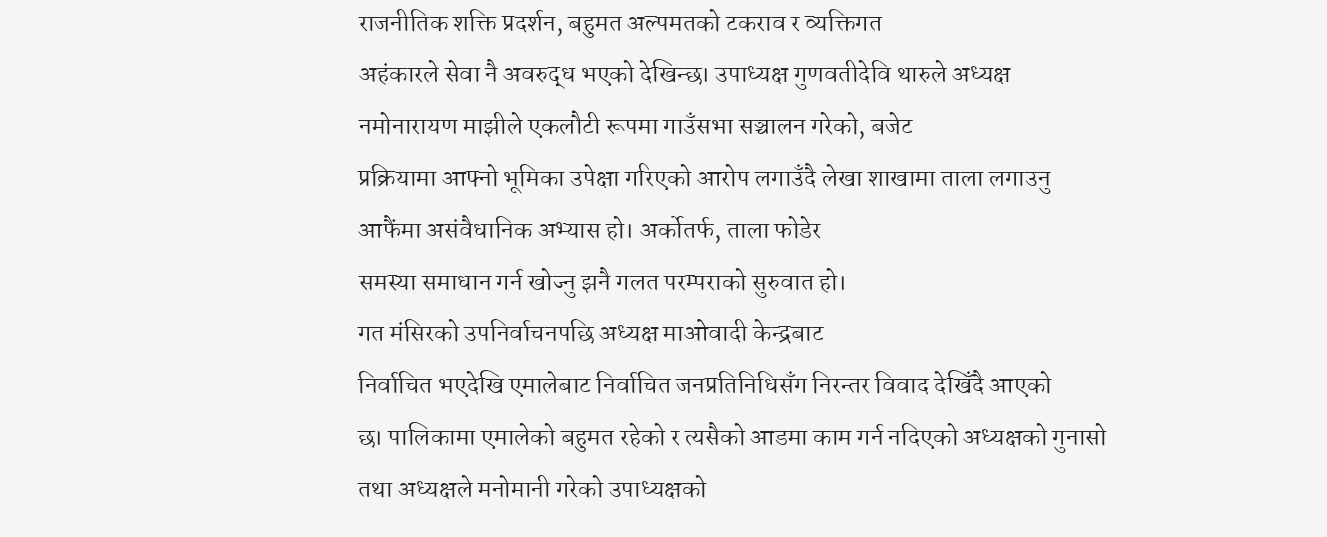राजनीतिक शक्ति प्रदर्शन, बहुमत अल्पमतको टकराव र व्यक्तिगत
अहंकारले सेवा नै अवरुद्ध भएको देखिन्छ। उपाध्यक्ष गुणवतीदेवि थारुले अध्यक्ष
नमोनारायण माझीले एकलौटी रूपमा गाउँसभा सञ्चालन गरेको, बजेट
प्रक्रियामा आफ्नो भूमिका उपेक्षा गरिएको आरोप लगाउँदै लेखा शाखामा ताला लगाउनु
आफैंमा असंवैधानिक अभ्यास हो। अर्कोतर्फ, ताला फोडेर
समस्या समाधान गर्न खोज्नु झनै गलत परम्पराको सुरुवात हो।
गत मंसिरको उपनिर्वाचनपछि अध्यक्ष माओवादी केन्द्रबाट
निर्वाचित भएदेखि एमालेबाट निर्वाचित जनप्रतिनिधिसँग निरन्तर विवाद देखिँदै आएको
छ। पालिकामा एमालेको बहुमत रहेको र त्यसैको आडमा काम गर्न नदिएको अध्यक्षको गुनासो
तथा अध्यक्षले मनोमानी गरेको उपाध्यक्षको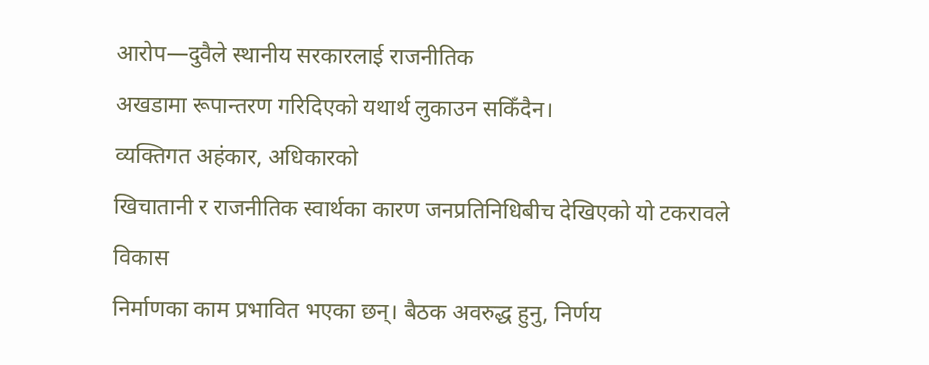आरोप—दुवैले स्थानीय सरकारलाई राजनीतिक
अखडामा रूपान्तरण गरिदिएको यथार्थ लुकाउन सकिँदैन।
व्यक्तिगत अहंकार, अधिकारको
खिचातानी र राजनीतिक स्वार्थका कारण जनप्रतिनिधिबीच देखिएको यो टकरावले विकास
निर्माणका काम प्रभावित भएका छन्। बैठक अवरुद्ध हुनु, निर्णय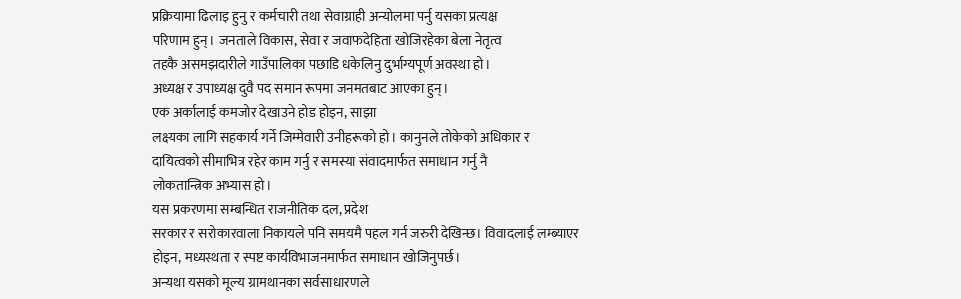प्रक्रियामा ढिलाइ हुनु र कर्मचारी तथा सेवाग्राही अन्योलमा पर्नु यसका प्रत्यक्ष
परिणाम हुन्। जनताले विकास, सेवा र जवाफदेहिता खोजिरहेका बेला नेतृत्व
तहकै असमझदारीले गाउँपालिका पछाडि धकेलिनु दुर्भाग्यपूर्ण अवस्था हो।
अध्यक्ष र उपाध्यक्ष दुवै पद समान रूपमा जनमतबाट आएका हुन्।
एक अर्कालाई कमजोर देखाउने होड होइन, साझा
लक्ष्यका लागि सहकार्य गर्ने जिम्मेवारी उनीहरूको हो। कानुनले तोकेको अधिकार र
दायित्वको सीमाभित्र रहेर काम गर्नु र समस्या संवादमार्फत समाधान गर्नु नै
लोकतान्त्रिक अभ्यास हो।
यस प्रकरणमा सम्बन्धित राजनीतिक दल, प्रदेश
सरकार र सरोकारवाला निकायले पनि समयमै पहल गर्न जरुरी देखिन्छ। विवादलाई लम्ब्याएर
होइन, मध्यस्थता र स्पष्ट कार्यविभाजनमार्फत समाधान खोजिनुपर्छ।
अन्यथा यसको मूल्य ग्रामथानका सर्वसाधारणले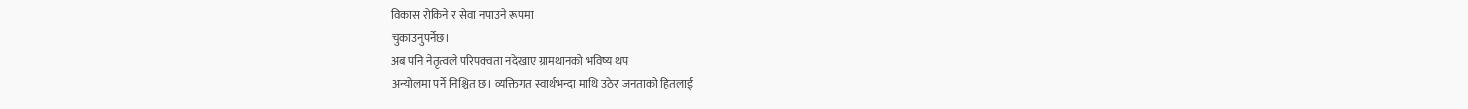विकास रोकिने र सेवा नपाउने रूपमा
चुकाउनुपर्नेछ।
अब पनि नेतृत्वले परिपक्वता नदेखाए ग्रामथानको भविष्य थप
अन्योलमा पर्ने निश्चित छ। व्यक्तिगत स्वार्थभन्दा माथि उठेर जनताको हितलाई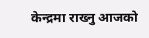केन्द्रमा राख्नु आजको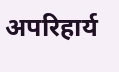अपरिहार्य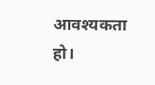आवश्यकता हो।